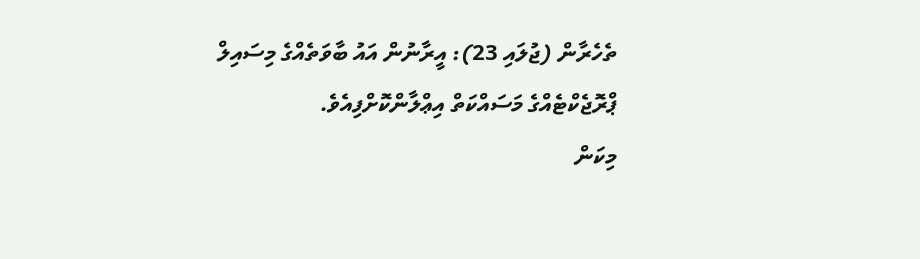ތެހެރާން (ޖުލައި 23): އީރާނުން އައު ބާވަތެއްގެ މިސައިލް ޕްރޮޖެކްޓެއްގެ މަސައްކަތް އިޢްލާންކޮށްފިއެވެ.
މިކަން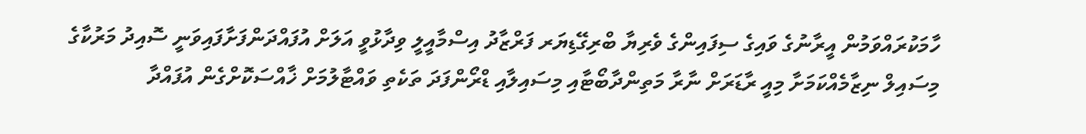ހާމަކުރައްވަމުން އީރާނުގެ ވައިގެ ސިފައިންގެ ވެރިޔާ ބްރިގޭޑިޔަރ ފަރްޒާދު އިސްމާއީލީ ވިދާޅުވީ އަލަށް އުފައްދަންފަށާފައިވަނީ ސޮއިދު މަރުކާގެ މިސައިލް ނިޒާމެއްކަމަށާ މިއީ ރާޑަރަށް ނާރާ މަތިންދާބޯޓާއި މިސައިލާއި ޑްރޯންފަދަ ތަކެތި ވައްޓާލުމަށް ޚާއްސަކޮށްގެން އުފައްދާ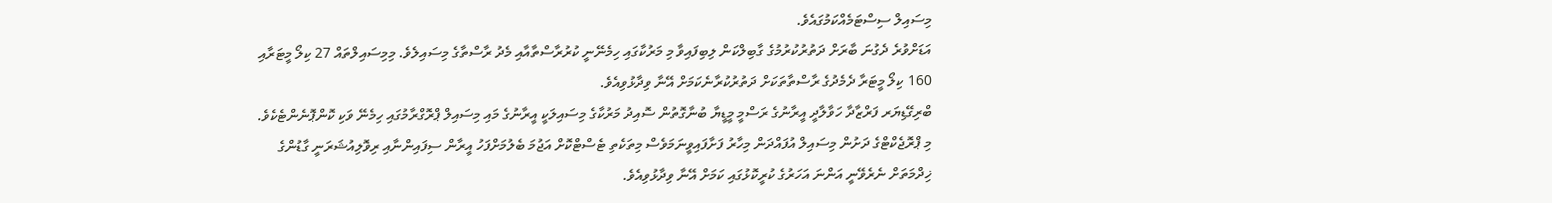މިސައިލް ސިސްޓަމެއްކަމުގައެވެ.
އަޑަށްވުރެ ދެގުނަ ބާރަށް ދަތުރުކުރުމުގެ ގާބިލްކަން ލިބިފައިވާ މި މަރުކާގައި ހިމެނޭނީ ކުރުރާސްތާއާއި މެދު ރާސްތާގެ މިސައިލެވެ. މިމިސައިލްތައް 27 ކިލޯ މީޓަރާއި 160 ކިލޯ މީޓަރާ ދެމެދުގެ ރާސްތާތަކަށް ދަތުރުކުރާނެކަމަށް އޭނާ ވިދާޅުވިއެވެ.
ބްރިގޭޑިޔަރ ފަރްޒާދާ ހަވާލާދީ އީރާނުގެ ރަސްމީ މީޑީޔާ ބުނާގޮތުން ސޮއިދު މަރުކާގެ މިސައިލަކީ އީރާނުގެ މައި މިސައިލް ޕްރޮގްރާމުގައި ހިމެނޭ ވަކި ކޮންޕޮނެންޓެކެވެ. މި ޕްރޮޖެކްޓްގެ ދަށުން މިސައިލް އުފައްދަން މިހާރު ފަށާފައިވީނަމަވެސް މިތަކެތި ޓެސްޓްކޮށް އަޖުމަ ބެލުމަށްފަހު އީރާން ސިފައިންނާއި ރިވޮލިއުޝަރަނީ ގާޑުންގެ ޚިދްމަތަށް ނެރެވޭނީ އަންނަ އަހަރުގެ ކުރީކޮޅުގައި ކަމަށް އޭނާ ވިދާޅުވިއެވެ.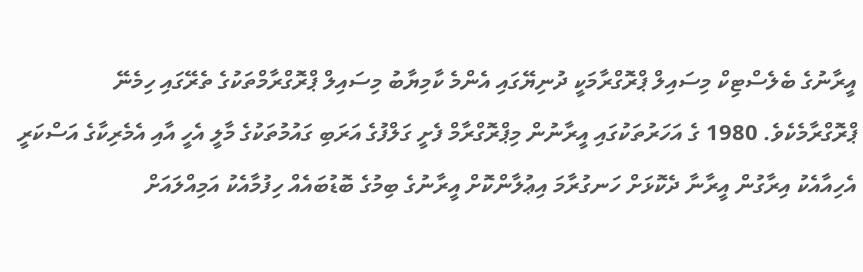އީރާނުގެ ބެލެސްޓިކް މިސައިލް ޕްރޮގްރާމަކީ ދުނިޔޭގައި އެންމެ ކާމިޔާބު މިސައިލް ޕްރޮގްރާމްތަކުގެ ތެރޭގައި ހިމެނޭ ޕްރޮގްރާމެކެވެ. 1980 ގެ އަހަރުތަކުގައި އީރާނުން މިޕްރޮގްރާމް ފެށީ ގަލްފުގެ އަރަބި ގައުމުތަކުގެ މާލީ އެހީ އާއި އެމެރިކާގެ އަސްކަރީ އެހިއާއެކު އިރާގުން އީރާނާ ދެކޮޅަށް ހަނގުރާމަ އިޢުލާންކޮށް އީރާނުގެ ބިމުގެ ބޮޑުބައެއް ހިފުމާއެކު އަމިއްލައަށް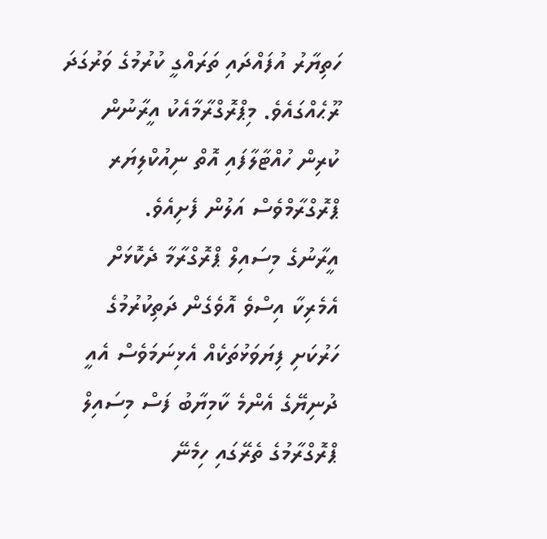ހަތިޔާރު އުފައްދައި ތަރައްގީ ކުރުމުގެ ވަރުގަދަ ރޫޙެއްގައެވެ. މިޕްރޮގްރާމާއެކު އީރާނުން ކުރިން ހުއްޓާލާފައި އޮތް ނިއުކްލިޔަރ ޕްރޮގްރާމްވެސް އަލުން ފެށިއެވެ.
އީރާނުގެ މިސައިލް ޕްރޮގްރާމާ ދެކޮޅަށް އެމެރިކާ އިސްވެ އޮވެގެން ދަތިކުރުމުގެ ހަރުކަށި ފިޔަވަޅުތަކެއް އެޅިނަމަވެސް އެއީ ދުނިޔޭގެ އެންމެ ކާމިޔާބު ފަސް މިސައިލް ޕްރޮގްރާމުގެ ތެރޭގައި ހިމެނޭ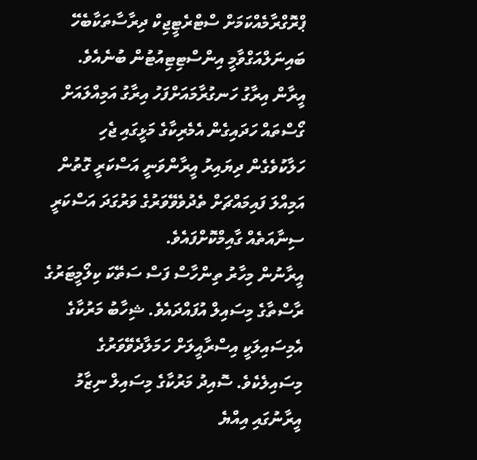ޕްރޮގްރާމެއްކަމަށް ސްޓްރެޓީޖިކް ދިރާސާތަކާބެހޭ ބައިނަލްއަގްވާމީ އިންސްޓިޓިއުޓުން ބުނެއެވެ.
އީރާން އިރާގު ހަނގުރާމައަށްފަހު އިރާގު އަމިއްލައަށް ގޯސްތައް ހަދައިގެން އެމެރިކާގެ މަޅީގައި ޖެހި ހަލާކުވެގެން ދިޔައިރު އީރާންވަނީ އަސްކަރީ ގޮތުން އަމިއްލަ ފައިމައްޗަށް ތެދުވެވޭވަރުގެ ވަރުގަދަ އަސްކަރީ ސިނާއަތެއް ގާއިމްކޮށްފައެވެ.
އީރާނުން މިހާރު ތިންހާސް ފަސް ސަތޭކަ ކިލޯމީޓަރުގެ ރާސްތާގެ މިސައިލް އުފައްދައެވެ. ޝިހާބު މަރުކާގެ އެމިސައިލަކީ އިސްރާއީލަށް ހަމަލާދެވޭވަރުގެ މިސައިލެކެވެ. ސޮއިދު މަރުކާގެ މިސައިލް ނިޒާމު އީރާނުގައި އިއްޔެ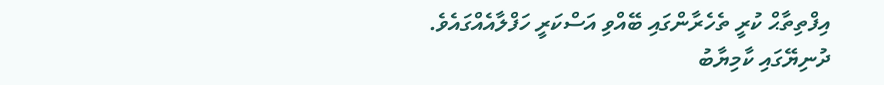އިފްތިތާޙް ކުރީ ތެހެރާންގައި ބޭއްވި އަސްކަރީ ހަފްލާއެއްގައެވެ.
ދުނިޔޭގައި ކާމިޔާބު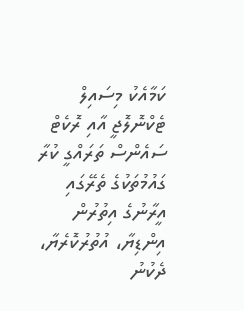ކަމާއެކު މިސައިލް ޓެކްނޮލޮޖީ އާއި ރޮކެޓް ސައެންސް ތަރައްގީ ކުރާ ގައުމުތަކުގެ ތެރޭގައި އީރާނުގެ އިތުރުން އިންޑިޔާ، އުތުރުކޮރެޔާ، ދެކުނު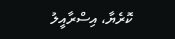ކޮރެޔާ، އިސްރާއީލު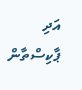އަދި ޕާކިސްތާން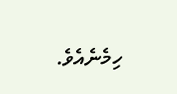ހިމެނެއެވެ.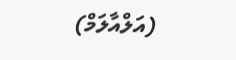(އަލްއާލަމް)